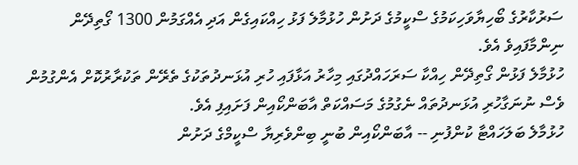ސަރުކާރުގެ ބޯހިޔާވަހިކަމުގެ ސްކީމުގެ ދަށުން ހުޅުމާލެ ފަޅު ހިއްކައިގެން އަދި އެއްގަމުން 1300 ގޯތިދޭން ނިންމާފައިވެ އެވެ.
ހުޅުމާލެ ފަޅުން ގޯތިދޭން ހިއްކާ ސަރަހައްދުގައި މިހާރު އަޅާފައި ހުރި އުޅަނދުތަކުގެ ތެރޭން ތަކުރާރުކޮށް އެންގުމުން ވެސް ނުނަގާހުރި އުޅަނދުތައް ނެގުމުގެ މަސައްކަތް އާބަންކޯއިން ފަށައިފި އެވެ.
ހުޅުމާލެ ބަލަހައްޓާ ކުންފުނި -- އާބަންކޯއިން ބުނީ ބިންވެރިޔާ ސްކީމްގެ ދަށުން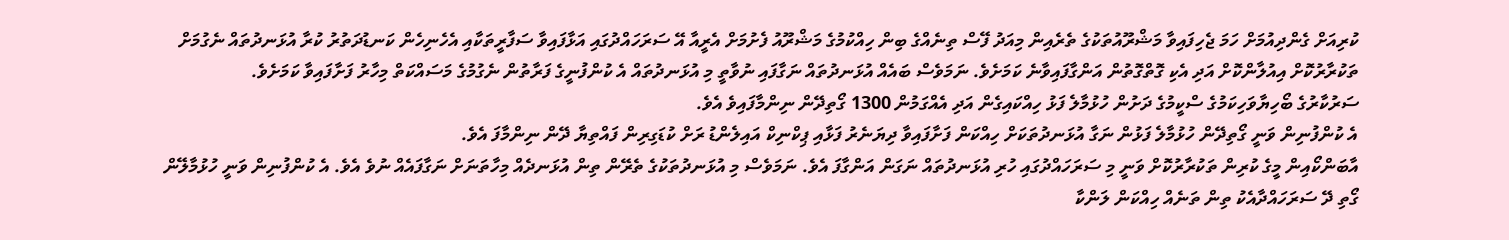ކުރިއަށް ގެންދިއުމަށް ހަމަ ޖެހިފައިވާ މަޝްރޫއުތަކުގެ ތެރެއިން މިއަދު ފޭސް ތިނެއްގެ ބިން ހިއްކުމުގެ މަޝްރޫއު ފެށުމަށް އެރީއާ އޭ ސަރަހައްދުގައި އަޅާފައިވާ ސަފާރީތަކާއި އެހެނިހެން ކަނޑުދަތުރު ކުރާ އުޅަނދުތައް ނެގުމަށް ތަކުރާރުކޮށް އިއުލާންކޮށް އަދި އެކި ގޮތްގޮތުން އަންގާފައިވާނެ ކަމަށެވެ. ނަމަވެސް ބައެއް އުޅަނދުތައް ނަގާފައި ނުވާތީ މި އުޅަނދުތައް އެ ކުންފުނީގެ ފަރާތުން ނެގުމުގެ މަސައްކަތް މިހާރު ފަށާފައިވާ ކަމަށެވެ.
ސަރުކާރުގެ ބޯހިޔާވަހިކަމުގެ ސްކީމުގެ ދަށުން ހުޅުމާލެ ފަޅު ހިއްކައިގެން އަދި އެއްގަމުން 1300 ގޯތިދޭން ނިންމާފައިވެ އެވެ.
އެ ކުންފުނިން ވަނީ ގޯތިދޭން ހުޅުމާލެ ފަޅުން ނަގާ އުޅަނދުތަކަށް ހިއްކަން ފަށާފައިވާ ދިޔަނެރު ފަޅާއި ޕިކްނިކް އައިލެންޑު ރަށް ކުޑަގިރިން ފައްތިޔާ ދޭން ނިންމާފަ އެވެ.
އާބަންކޯއިން މީގެ ކުރިން ތަކުރާރުކޮށް ވަނީ މި ސަރަހައްދުގައި ހުރި އުޅަނދުތައް ނަގަން އަންގާފަ އެވެ. ނަމަވެސް މި އުޅަނދުތަކުގެ ތެރޭން ތިން އުޅަނދެއް މިހާތަނަށް ނަގާފައެއް ނުވެ އެވެ. އެ ކުންފުނިން ވަނީ ހުޅުމާލޭން ގޯތި ދޭ ސަރަހައްދާއެކު ތިން ތަނެއް ހިއްކަން ލަންކާ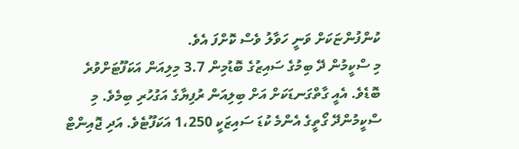ކުންފުންޏަކަށް ވަނީ ހަވާލު ވެސް ކޮށްފަ އެވެ.
މި ސްކީމުން ދޭ ބިމުގެ ސައިޒުގެ ބޮޑުމިން 3.7 މިލިއަން އަކަފޫޓަށްވުރެ ބޮޑެވެ. އެއީ ގާތްގަނޑަކަށް އަށް ބިލިއަން ރުފިޔާގެ އަގުހުރި ބިމެވެ. މި ސްކީމުންދޭ ގޯތީގެ އެންމެ ކުޑަ ސައިޒަކީ 1،250 އަކަފޫޓެވެ. އަދި ޖޮއިންޓް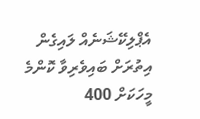އެޕްލިކޭޝަނެއް ލައިގެން އިތުރަށް ބައިވެރިވާ ކޮންމެ މީހަކަށް 400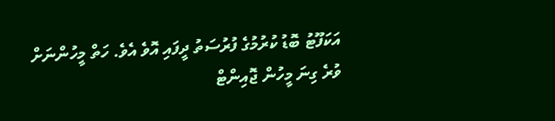އަކަފޫޓު ބޮޑު ކުރުމުގެ ފުރުސަތު ދީފައި އޮވެ އެވެ. ހަތް މީހުންނަށް ވުރެ ގިނަ މީހުން ޖޮއިންޓް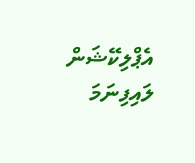އެޕްލިކޭޝަން ލައިފިނަމަ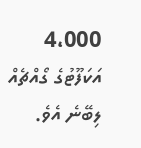4،000 އަކަފޫޓުގެ ގޯއްޗެއް ލިބޭނެ އެވެ.